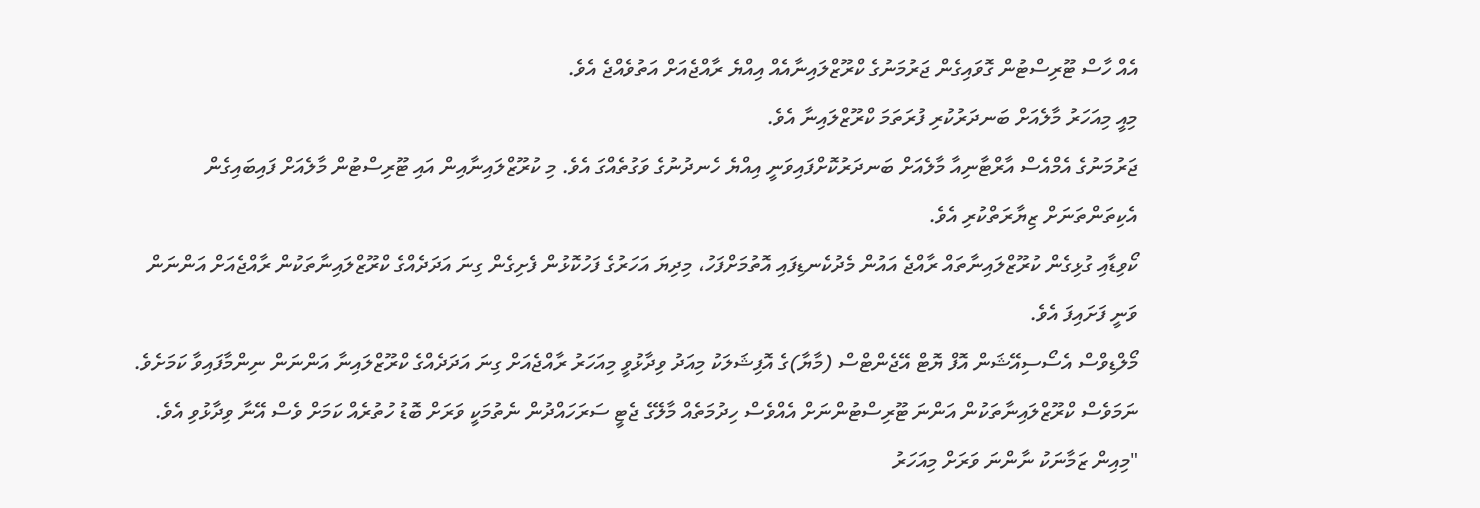އެއް ހާސް ޓޫރިސްޓުން ގޮވައިގެން ޖަރުމަނުގެ ކްރޫޒްލައިނާއެއް އިއްޔެ ރާއްޖެއަށް އަތުވެއްޖެ އެވެ.
މިއީ މިއަހަރު މާލެއަށް ބަނދަރުކުރި ފުރަތަމަ ކްރޫޒްލައިނާ އެވެ.
ޖަރުމަނުގެ އެމްއެސް އާރްޓާނިއާ މާލެއަށް ބަނދަރުކޮށްފައިވަނީ އިއްޔެ ހެނދުނުގެ ވަގުތެއްގަ އެވެ. މި ކުރޫޒްލައިނާއިން އައި ޓޫރިސްޓުން މާލެއަށް ފައިބައިގެން އެކިތަންތަނަށް ޒިޔާރަތްކުރި އެވެ.
ކޯވިޑާއި ގުޅިގެން ކުރޫޒްލައިނާތައް ރާއްޖެ އައުން މެދުކެނޑިފައި އޮތުމަށްފަހު، މިދިޔަ އަހަރުގެ ފަހުކޮޅުން ފެށިގެން ގިނަ އަދަދެއްގެ ކްރޫޒްލައިނާތަކުން ރާއްޖެއަށް އަންނަން ވަނީ ފަށައިފަ އެވެ.
މޯލްޑިވްސް އެސޯސިއޭޝަން އޮފް ޔޮޓް އޭޖެންޓްސް (މާޔާ)ގެ އޮފިޝަލަކު މިއަދު ވިދާޅުވީ މިއަހަރު ރާއްޖެއަށް ގިނަ އަދަދެއްގެ ކްރޫޒްލައިނާ އަންނަން ނިންމާފައިވާ ކަމަށެވެ. ނަމަވެސް ކްރޫޒްލައިނާތަކުން އަންނަ ޓޫރިސްޓުންނަށް އެއްވެސް ހިދުމަތެއް މާލޭގެ ޖެޓީ ސަރަހައްދުން ނެތުމަކީ ވަރަށް ބޮޑު ހުތުރެއް ކަމަށް ވެސް އޭނާ ވިދާޅުވި އެވެ.
"މިއިން ޒަމާނަކު ނާންނަ ވަރަށް މިއަހަރު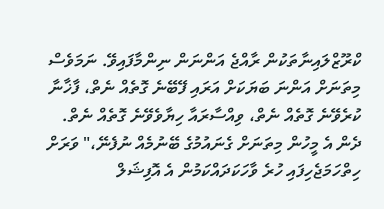ކްރޫޒްލައިނާތަކުން ރާއްޖެ އަންނަން ނިންމާފައިވޭ. ނަމަވެސް މިތަނަށް އަންނަ ބަޔަކަށް އަރައި ފޭބޭނެ ގޮތެއް ނެތް، ފާޚާނާ ކުރެވޭނެ ގޮތެއް ނެތް، ވިއްސާރައާ ހިޔާވެވޭނެ ގޮތެއް ނެތް. ދެން އެ މީހުން މިތަނަށް ގެނައުމުގެ ބޭނުމެއް ނުފެނޭ،" ވަރަށް ހިތްހަމަޖެހިފައި ހުރެ ވާހަކަދައްކަމުން އެ އޮފިޝަލް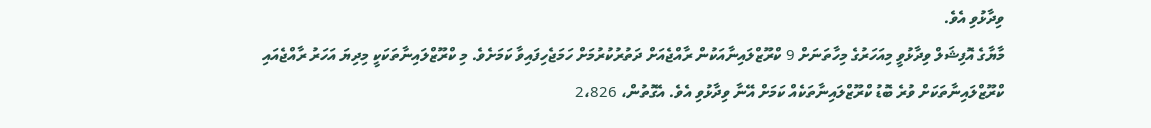ވިދާޅުވި އެވެ.
މާޔާގެ އޮފިޝަލް ވިދާޅުވީ މިއަހަރުގެ މިހާތަނަށް 9 ކްރޫޒްލައިނާއަކުން ރާއްޖެއަށް ދަތުރުކުރުމަށް ހަމަޖެހިފައިވާ ކަމަށެވެ. މި ކްރޫޒްލައިނާތަކަކީ މިދިޔަ އަހަރު ރާއްޖެއައި ކްރޫޒްލައިނާތަކަށް ވުރެ ބޮޑު ކްރޫޒްލައިނާތަކެއް ކަމަށް އޭނާ ވިދާޅުވި އެވެ. އެގޮތުން، 2،826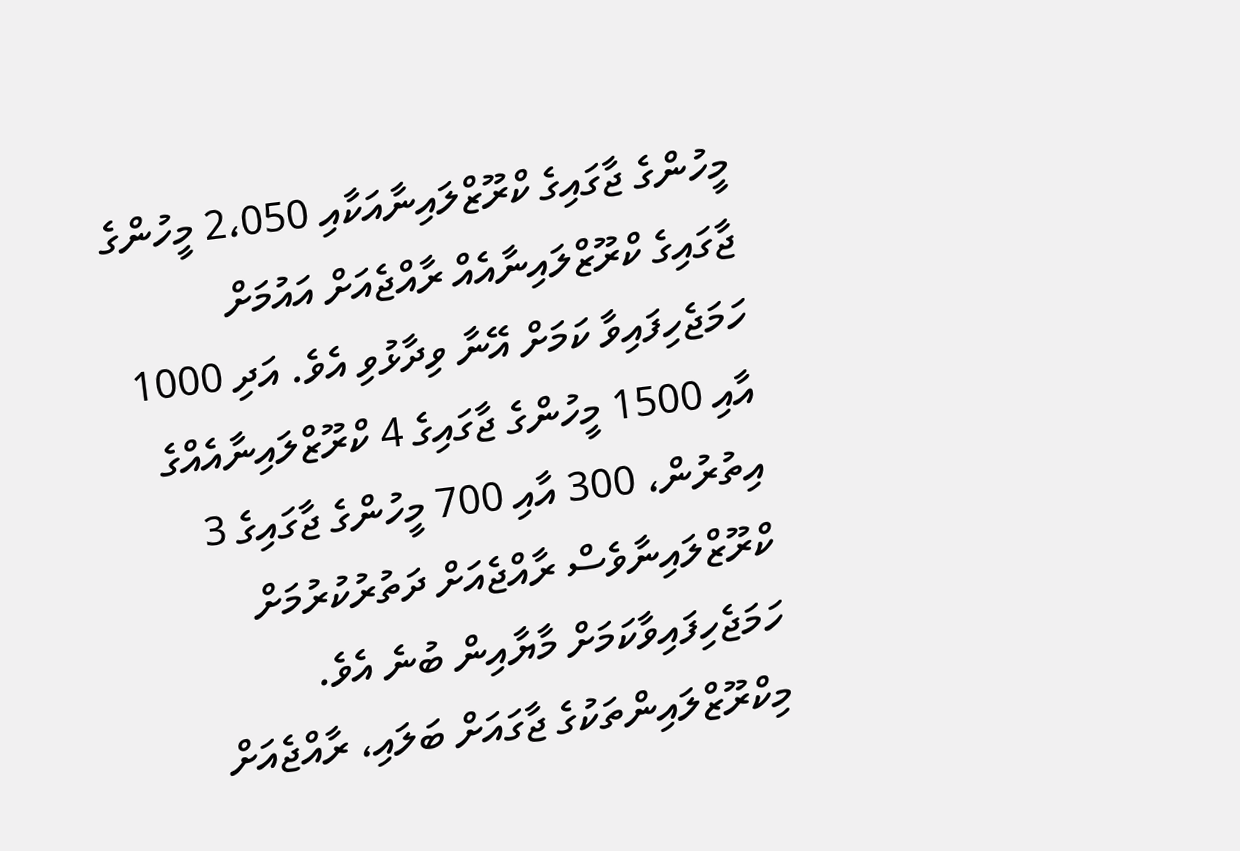މީހުންގެ ޖާގައިގެ ކްރޫޒްލައިނާއަކާއި 2،050 މީހުންގެ ޖާގައިގެ ކްރޫޒްލައިނާއެއް ރާއްޖެއަށް އައުމަށް ހަމަޖެހިފައިވާ ކަމަށް އޭނާ ވިދާޅުވި އެވެ. އަދި 1000 އާއި 1500 މީހުންގެ ޖާގައިގެ 4 ކްރޫޒްލައިނާއެއްގެ އިތުރުން، 300 އާއި 700 މީހުންގެ ޖާގައިގެ 3 ކްރޫޒްލައިނާވެސް ރާއްޖެއަށް ދަތުރުކުރުމަށް ހަމަޖެހިފައިވާކަމަށް މާޔާއިން ބުނެ އެވެ.
މިކްރޫޒްލައިންތަކުގެ ޖާގައަށް ބަލައި، ރާއްޖެއަށް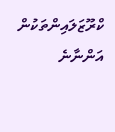ކްރޫޒަލައިންތަކުން އަންނާނެ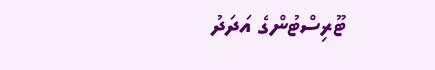ޓޫރިސްޓުންގެ އަދަދު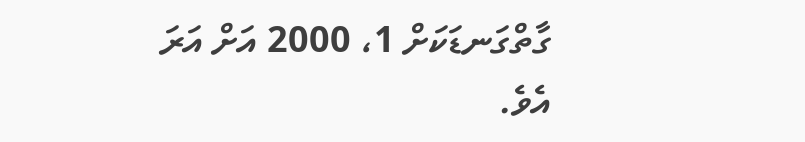ގާތްގަނޑަކަށް 1، 2000 އަށް އަރަ އެވެ.